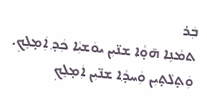ܒܲܪ
ܬܡܵܢܹܐ ܗ̄ܘ̣ܵܐ ܫܢ̈ܝܼܢ ܝܘܿܫܝܼܵܐ ܟܲܕ݂ ܐܲܡ̣ܠܸܟ݂. ܘܲܬ̣ܠܵܬ̣ܝܼܢ ܘܲܚܕ݂ܵܐ ܫܢ̈ܝܼܢ ܐܲܡ̣ܠܸܟ݂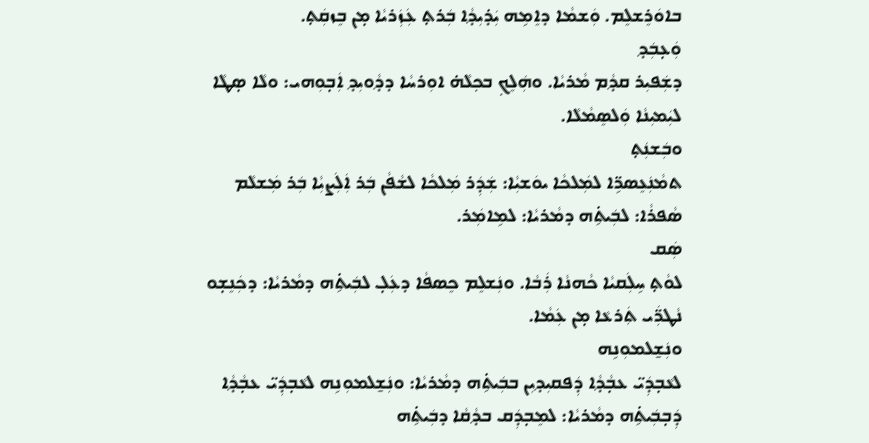ܒܐܘܿܪܸܫܠܸܡ. ܘܲܫܡܵܐ ܕܐܸܡܹܗ ܝܲܕ̇ܝܼܕ݂ܵܐ ܒܲܪܬ̣ ܥܲܙܲܪܝܵܐ ܡ̣ܢ ܒܸܙܩܲܬ̣.
ܘܲܥ̣ܒܲܕ݂
ܕܫܲܦܝܼܪ ܩܕ݂ܵܡ ܡܵܪܝܵܐ. ܘܗܲܠܸܟ݂ ܒܟ݂ܠܵܗ̇ ܐܘܼܪܚܵܐ ܕܕ݂ܵܘܝܼܕ݂ ܐܲܒ̣ܘܼܗܝ: ܘܠܵܐ ܣ̣ܛܵܐ ܠܝܲܡܝܼܢܵܐ ܘܲܠܣܸܡܵܠܵܐ.
ܘܒܲܫܢܲܬ̣
ܬܡܵܢܲܥܸܣܪܹ̈ܐ ܠܡܲܠܟܵܐ ܝܘܿܫܝܼܵܐ: ܫܲܕܲܪ ܡܲܠܟܵܐ ܠܫܵܦܵܢ ܒܲܪ ܐܲܠܲܨܝܼܵܐ ܒܲܪ ܡܲܫܠܵܡ ܣܵܦܪܵܐ: ܠܒܲܝܬܹ̇ܗ ܕܡܵܪܝܵܐ: ܠܡܹܐܡܲܪ.
ܣܲܩ
ܠܘܵܬ̣ ܚܹܠܲܩܝܵܐ ܟܵܗܢܵܐ ܪܲܒܵܐ. ܘܢܲܫܠܸܡ ܟܸܣܦܵܐ ܕܥܲܠ̣ ܠܒܲܝܬܹ̇ܗ ܕܡܵܪܝܵܐ: ܕܟܲܢܸܫ̣ܘ ܢܵܛܪ̈ܲܝ ܬܲܪܥܵܐ ܡ̣ܢ ܥܲܡܵܐ.
ܘܢܲܫ̱ܠܡܘܼܢܹܗ
ܠܥܵܒ̣ܕܲܝ̈ ܥܒ̣ܵܕ݂ܵܐ ܕܲܦܩܝܼܕ݂ܝܼܢ ܒܒܲܝܬܹ̇ܗ ܕܡܵܪܝܵܐ: ܘܢܲܫ̱ܠܡܘܼܢܹܗ ܠܥܵܒ̣ܕܲܝ̈ ܥܒ̣ܵܕ݂ܵܐ ܕܲܒ̣ܒܲܝܬܹ̇ܗ ܕܡܵܪܝܵܐ: ܠܡܸܒ̣ܕܲܩ ܒܕ݂ܵܩܵܐ ܕܒܲܝܬܹ̇ܗ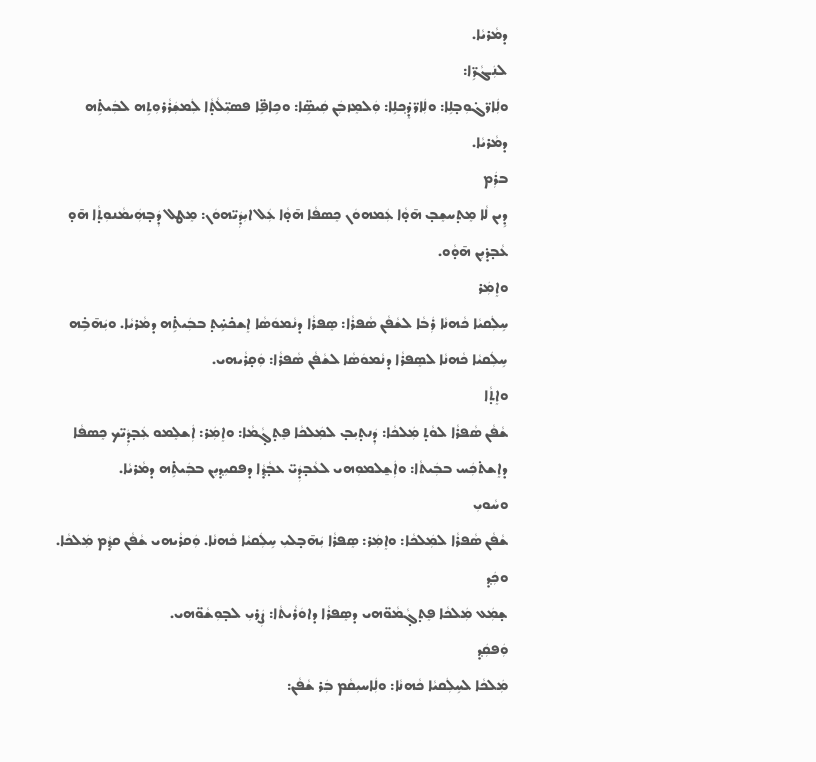ܕܡܵܪܝܵܐ.
ܠܢܲܓܵܪܹ̈ܐ:
ܘܠܲܐܪ̈ܓ̇ܘܼܒ̣ܠܹܐ: ܘܠܲܐܪ̈ܕܸ̇ܟ݂ܠܹܐ: ܘܲܠܡܸܙܒܲܢ ܩܲܝܣܹ̈ܐ: ܘܟܹܐܦܹ̈ܐ ܦܣܝܼ̈ܠܵܬ̣ܵܐ ܠܲܡܫܲܪܵܪܘܼܬܹܗ ܠܒܲܝܬܹ̇ܗ ܕܡܵܪܝܵܐ.
ܒܪܲܡ
ܕܹܝܢ ܠܵܐ ܡܸܬ̣ܚܫܸܒ̣ ܗ̄ܘ̣ܵܐ ܥܲܡܗܘܿܢ ܟܸܣܦܵܐ ܗ̄ܘ̣ܵܐ ܥܲܠ ܐܝܼܕܲܝ̈ܗܘܿܢ: ܡܸܛܠ ܕܲܒ̣ܗܲܝܡܵܢܘܼܬ̣ܵܐ ܗ̄ܘ̣ ܥܵܒ̣ܕ̇ܝܼܢ ܗ̄ܘ̣ܵܘ.
ܘܐܸܡܲܪ
ܚܹܠܲܩܝܵܐ ܟܵܗܢܵܐ ܪܲܒܵܐ ܠܫܵܦܵܢ ܣܵܦܪܵܐ: ܣܸܦܪܵܐ ܕܢܵܡܘܿܣܵܐ ܐܸܫܟ̇ܚܹ̇ܬ̣ ܒܒܲܝܬܹ̇ܗ ܕܡܵܪܝܵܐ. ܘܝܲܗ̄ܒܹ̇ܗ ܚܹܠܲܩܝܵܐ ܟܵܗܢܵܐ ܠܣܸܦܪܵܐ ܕܢܵܡܘܿܣܵܐ ܠܫܵܦܵܢ ܣܵܦܪܵܐ: ܘܲܩ̣ܪܵܝܗܝ.
ܘܐܸܬ̣ܵܐ
ܫܵܦܵܢ ܣܵܦܪܵܐ ܠܘܵܬ̣ ܡܲܠܟܵܐ: ܕܲܢܬ̣ܝܼܒ̣ ܠܡܲܠܟܵܐ ܦܸܬ̣ܓ̣ܵܡܵܐ: ܘܐܸܡܲܪ: ܐܲܫܠܸܡܘ ܥܲܒ̣ܕܲܝ̈ܟ ܟܸܣܦܵܐ ܕܐܸܫܬ̇ܟܲܚ ܒܒܲܝܬܵܐ: ܘܐܲܫ̱ܠܡܘܼܗܝ ܠܥܵܒ̣ܕܲܝ̈ ܥܒ̣ܵܕ݂ܵܐ ܕܦܩܝܼܕ݂ܝܼܢ ܒܒܲܝܬܹ̇ܗ ܕܡܵܪܝܵܐ.
ܘܚܵܘܝܼ
ܫܵܦܵܢ ܣܵܦܪܵܐ ܠܡܲܠܟܵܐ: ܘܐܸܡܲܪ: ܣܸܦܪܵܐ ܝܲܗ̄ܒ̣ܠܝܼ ܚܹܠܲܩܝܵܐ ܟܵܗܢܵܐ. ܘܲܩܪܵܝܗܝ ܫܵܦܵܢ ܩܕ݂ܵܡ ܡܲܠܟܵܐ.
ܘܟܲܕ݂
ܫ̣ܡܲܥ ܡܲܠܟܵܐ ܦܸܬ̣ܓ̣ܵܡܵܘ̈ܗܝ ܕܣܸܦܪܵܐ ܕܐܘܿܪܵܝܬܵܐ: ܨܲܪܝܼ ܠܒ̣ܘܼܫܵܘ̈ܗܝ.
ܘܲܦܩܲܕ݂
ܡܲܠܟܵܐ ܠܚܹܠܲܩܝܵܐ ܟܵܗܢܵܐ: ܘܠܲܐܚܝܼܩܵܡ ܒܲܪ ܫܵܦܵܢ: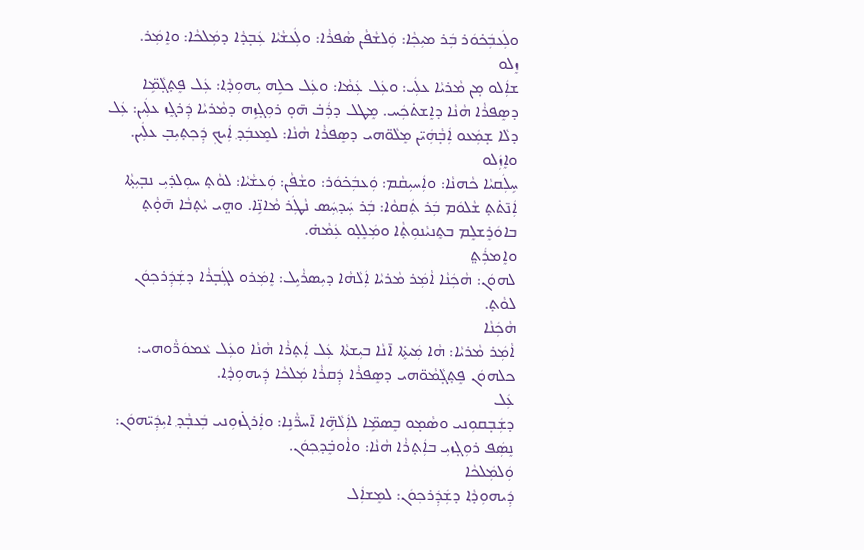ܘܠܲܥܒܲܟ̇ܘܿܪ ܒܲܪ ܡܝܼܟ݂ܵܐ: ܘܲܠܫܵܦܵܢ ܣܵܦܪܵܐ: ܘܠܲܥܫܵܝܵܐ ܥܲܒ̣ܕܵܐ ܕܡܲܠܟܵܐ: ܘܐܸܡܲܪ.
ܙܸܠܘ
ܫܐܲܠܘ ܡ̣ܢ ܡܵܪܝܵܐ ܥܠܲܝ: ܘܥܲܠ ܥܲܡܵܐ: ܘܥܲܠ ܟܠܹܗ ܝܼܗܘܼܕ݂ܵܐ: ܥܲܠ ܦܸܬ̣ܓ̣ܵܡܹ̈ܐ ܕܣܸܦܪܵܐ ܗܵܢܵܐ ܕܐܸܫܬ̇ܟܲܚ. ܡܸܛܠ ܕܪܲܒ̇ ܗ̄ܘ̣ ܪܘܼܓ̣ܙܹܗ ܕܡܵܪܝܵܐ ܕܲܪܓܸܙ ܥܠܲܝܢ: ܥܲܠ ܕܠܵܐ ܫ̣ܡܲܥܘ ܐܲܒ̣ܵܗܲܝ̈ܢ ܡܸܠܵܘ̈ܗܝ ܕܣܸܦܪܵܐ ܗܵܢܵܐ: ܠܡܸܥܒܲܕ݂ ܐܲܝܟ݂ ܕܲܟ݂ܬ̣ܝܼܒ̣ ܥܠܲܝܢ.
ܘܐܸܙܲܠܘ
ܚܹܠܲܩܝܵܐ ܟܵܗܢܵܐ: ܘܐܲܚܝܼܩܵܡ: ܘܲܥܒܲܟ̇ܘܿܪ: ܘܫܵܦܵܢ: ܘܲܥܫܵܝܵܐ: ܠܘܵܬ̣ ܚܘܼܠܕ̇ܝܼ ܢܒ̣ܝܼܬ̣ܵܐ ܐܲܢ̄ܬ̇ܬ̣ ܫܵܠܘܿܡ ܒܲܪ ܬܲܩܘܵܐ: ܒܲܪ ܚܲܕ݂ܚܲܣ ܢܵܛܲܪ ܡܵܐܢܹ̈ܐ. ܘܗ̤ܝ ܝܵܬ̣ܒܵܐ ܗ̄ܘ̣ܵܬ̣ ܒܐܘܿܪܸܫܠܸܡ ܒܬܸܢܝܵܢܘܼܬ̣ܵܐ ܘܡܲܠܸܠ̣ܘ ܥܲܡܵܗ̇.
ܘܐܸܡܪܲܬ̤
ܠܗܘܿܢ: ܗܵܟܲܢܵܐ ܐܵܡܲܪ ܡܵܪܝܵܐ ܐܲܠܵܗܵܐ ܕܝܼܣܪܵܝܹܠ: ܐܸܡܲܪܘ ܠܓܲܒ̣ܪܵܐ ܕܫܲܕܲܪܟ݂ܘܿܢ ܠܘܵܬ̣.
ܗܵܟܲܢܵܐ
ܐܵܡܲܪ ܡܵܪܝܵܐ: ܗܵܐ ܡܲܝܬܸ̇ܐ ܐ̄ܢܵܐ ܒܝܼܫܬܵܐ ܥܲܠ ܐܲܬ̣ܪܵܐ ܗܵܢܵܐ ܘܥܲܠ ܥܵܡܘܿܪ̈ܵܘܗܝ: ܟܠܗܘܿܢ ܦܸܬ̣ܓ̣ܵܡܵܘ̈ܗܝ ܕܣܸܦܪܵܐ ܕܲܩܪܵܐ ܡܲܠܟܵܐ ܕܲܝܗܘܼܕ݂ܵܐ.
ܥܲܠ
ܕܫܲܒ̣ܩܘܼܢܝ ܘܣܵܡ̣ܘ ܒܸܣܡܹ̈ܐ ܠܐܲܠܵܗܹ̈ܐ ܐ̄ܚܪ̈ܵܢܹܐ: ܘܐܲܪܓ̇ܙܘܼܢܝ ܒܲܥܒ̣ܵܕ݂ ܐܝܼܕܲܝ̈ܗܘܿܢ: ܢܸܣܲܦ ܪܘܼܓ̣ܙܝܼ ܒܐܲܬ̣ܪܵܐ ܗܵܢܵܐ: ܘܐܵܘܒܸ̇ܕ݂ܟ݂ܘܿܢ.
ܘܲܠܡܲܠܟܵܐ
ܕܲܝܗܘܼܕ݂ܵܐ ܕܫܲܕܲܪܟ݂ܘܿܢ: ܠܡܸܫܐܲܠ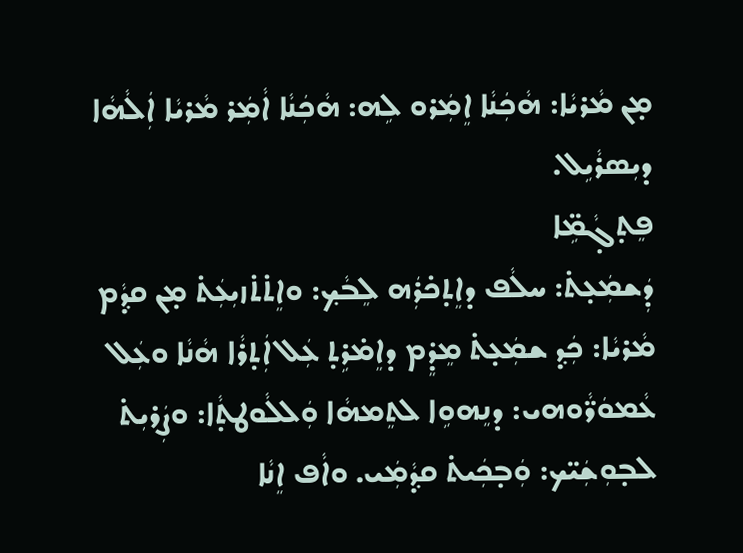ܡ̣ܢ ܡܵܪܝܵܐ: ܗܵܟܲܢܵܐ ܐܸܡܲܪܘ ܠܹܗ: ܗܵܟܲܢܵܐ ܐܵܡܲܪ ܡܵܪܝܵܐ ܐܲܠܵܗܵܐ ܕܝܼܣܪܵܝܹܠ.
ܦܸܬ̣ܓ̣ܵܡܹ̈ܐ
ܕܲܫܡܲܥ̣ܬ̇: ܚܠܵܦ ܕܐܸܬ̣ܟ̇ܪܲܗ ܠܸܒܵܟ݂: ܘܐܸܬ̇ܬ̇ܙܝܼܥܲܬ̇ ܡ̣ܢ ܩܕ݂ܵܡ ܡܵܪܝܵܐ: ܟܲܕ݂ ܫܡܲܥ̣ܬ̇ ܡܸܕܸ̇ܡ ܕܐܸܡ̇ܪܹܬ̣ ܥܲܠ ܐܲܬ̣ܪܵܐ ܗܵܢܵܐ ܘܥܲܠ ܥܵܡܘܿܪ̈ܵܘܗܝ: ܕܢܸܗܘܹܐ ܠܬܸܡܗܵܐ ܘܲܠܠܵܘܛܬ̣ܵܐ: ܘܨܲܪܝܼܬ̇ ܠܒ̣ܘܼܫܲܝ̈ܟ: ܘܲܒ̣ܟܲܝܬ̇ ܩܕ݂ܵܡܲܝ. ܘܐܵܦ ܐܸܢܵܐ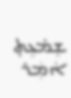ܫܸܡ̇ܥܹܬ̣ ܐܵܡܲܪ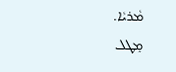ܡܵܪܝܵܐ.
ܡܸܛܠ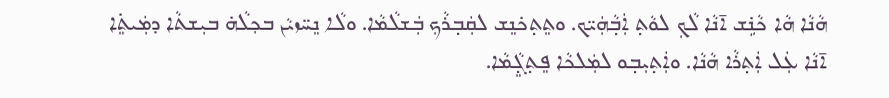ܗܵܢܵܐ ܗܵܐ ܟܵܢܹ̇ܫ ܐ̄ܢܵܐ ܠܵܟ݂ ܠܘܵܬ̣ ܐܲܒ̣ܵܗܲܝ̈ܟ. ܘܬܸܬ̣ܟ̇ܢܸܫ ܠܩܲܒ̣ܪܵܟ݂ ܒܲܫܠܵܡܵܐ. ܘܠܵܐ ܢܸܚ̈ܙܝܵܢ ܒܟ݂ܠܵܗ̇ ܒܝܼܫܬܵܐ ܕܡܲܝܬܸ̇ܐ ܐ̄ܢܵܐ ܥܲܠ ܐܲܬ̣ܪܵܐ ܗܵܢܵܐ. ܘܐܲܬ̣ܝܼܒ̣ܘ ܠܡܲܠܟܵܐ ܦܸܬ̣ܓ̣ܸܵܡܵܐ.